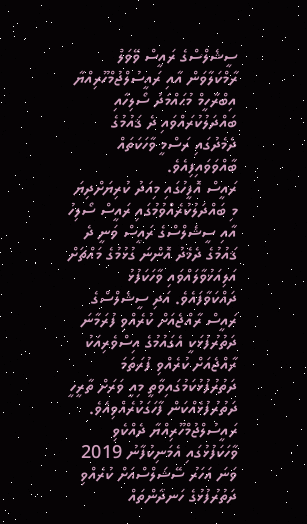ސީޝެލްސްގެ ރައީސް ވޭވަލް ރާމްކަލާވަން އާއި ރައީސުލްޖުމްހޫރިއްޔާ އިބްރާހީމް މުޙައްމަދު ސޯލިހާއި ބައްދަލުކުރައްވައި ދެ ޤައުމުގެ ދެމެދުގައި ރަސްމީ ވާހަކަތައް ބާއްވަވައިފިއެވެ.
ރައީސް އޮފީހުގައި މިއަދު ކުރިޔަށްދިޔަ މި ބައްދަލުކުރެއްވުމުގައި ރައީސް ސޯލިހު އާއި ސީޝެލްސްގެ ރައީސް ވަނީ ދެ ޤައުމުގެ ދެމެދު އޮންނަ ގުޅުމުގެ މައްޗަށް އަލިއަޅުވާލައްވައި ވާހަކަފުޅު ދައްކަވާފައެވެ. އަދި ސީޝެލްސްގެ ރައީސް ރާއްޖެއަށް ކުރެއްވި ފުރަމާނަ ދަތުރުފުޅަކީ އެގައުމުގެ އިސްވެރިއަކު ރާއްޖެއަށް ކުރެއްވި ފުރަތަމަ ދަތުރުފުޅުކަމުގައިވާތީ މިއީ ވަރަށް ތާރީހީ ދަތުރުފުޅެއްކަން ފާހަގަކުރެއްވިއެވެ.
ރައީސުލްޖުމްހޫރިއްޔާ ދެއްކެވި ވާހަކަފުޅުގައި އެމަނިކުފާނު 2019 ވަނަ އަހަރު ސޭޝަލްސްއަށް ކުރެއްވި ދަތުރުފުޅުގެ ހަނދާންތައް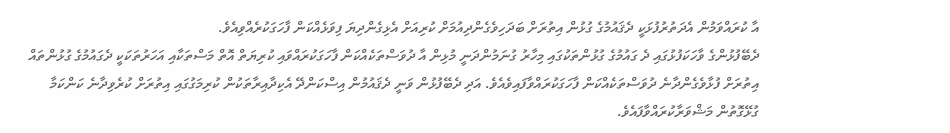އާ ކުރައްވަމުން އެދަތުރުފުޅަކީ ދެޤައުމުގެ ގުޅުން އިތުރަށް ބަދަހިވެގެންދިއުމަށް ކުރިއަށް އެޅިގެންދިޔަ ފިވަޅެއްކަން ފާހަގަކުރެއްވިއެވެ.
ދެބޭފުޅުންގެ ވާހަކަފުޅުގައި ދެ ގައުމުގެ ގުޅުންތަކުގައި މިހާރު ގުނަމުންދަނީ މުޅިން އާ ދުވަސްތަކެއްކަން ފާހަގަކުރައްވައި ކުރިޔަތް އޮތް މަސްތަކާއި އަހަރުތަކަކީ ދެގައުމުގެ ގުޅުންތައް އިތުރަށް ފުޅާވެގެންދާނެ ދުވަސްތަކެއްކަން ފާހަގަކުރައްވާފައިވެއެވެ. އަދި ދެބޭފުޅުން ވަނީ ދެޤައުމުން އިސްކަންދޭ އެކިދާއިރާތަކުން ކުރިމަގުގައި އިތުރަށް ކުރެވިދާނެ ކަންކަމާ ގުޅޭގޮތުން މަޝްވަރާކުރައްވާފައެވެ.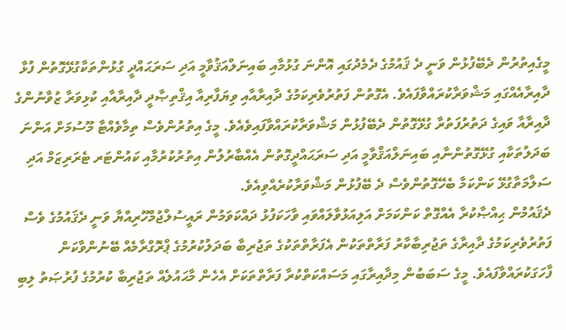މީގެއިތުރުން ދެބޭފުޅުން ވަނީ ދެ ޤައުމުގެ ދެމެދުގައި އޮންނަ ގުޅުމާއި ބައިނަލްއަޤުވާމީ އަދި ސަރަޙައްދީ ގުޅުންތަކާގުޅޭގޮތުން ފުޅާ ދާއިރާއެއްގައި މަޝްވަރާކުރައްވާފައެވެ. އެގޮތުން ފަތުރުވެރިކަމުގެ ދާއިރާއާއި ވިޔަފާރިއާ އިޤްތިޞާދީ ދާއިރާއާއި ކުޅިވަރާ ޒުވާނުންގެ ދާއިރާއާ ވައިގެ ދަތުރުފަތުރާ ގުޅޭގޮތުން ދެބޭފުޅުން މަޝްވަރާކުރައްވާފައިވެއެވެ. މީގެ އިތުރުންވެސް ތިމާވެއްޓާ މޫސުމަށް އަންނަ ބަދަލުތަކާއި ގުޅޭގޮތުންނާއި ބައިނަލްއަޤްވާމީ އަދި ސަރަޙައްދީގޮތުން އެއްބާރުލުން އިތުރުކުރުމާއި ކައުންޓަރ ޓެރަރިޒަމް އަދި ސަލާމަތާގުޅޭ ކަންކަމާ ބެހޭގޮތުންވެސް ދެ ބޭފުޅުން މަޝްވަރާކުރެއްވިއެވެ.
ދެޤައުމުން ޙިއްޞާކުރާ އެއްގޮތް ކަންކަމަށް އަލިއަޅުވާލައްވައި ވާހަކަފުޅު ދައްކަވަމުން ރައީސުލްޖުމްހޫރިއްޔާ ވަނީ ދެޤައުމުގެ ވެސް ފަތުރުވެރިކަމުގެ ދާއިރާގެ ތަޖުރިބާކާރު ފަރާތްތަކުން އެފަރާތްތަކުގެ ތަޖުރިބާ ބަދަލުކުރުމުގެ ޕްރޮގްރާމެއް ބޭނުންވާކަން ފާހަގަކުރައްވާފައެވެ. މީގެ ސަބަބުން މިދާއިރާގައި މަސައްކަތްކުރާ ފަރާތްތަކަށް އެހެން މާޙައުލެއް ތަޖުރިބާ ކުރުމުގެ ފުރުޞަތު ލިބި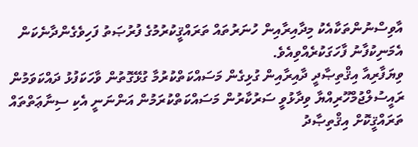އާވިސްނުންތަކާއެކު މިދާއިރާއިން ހުނަރުތައް ތަރައްޤީކުރުމުގެ ފުރުޞަތު ފަހިވެގެންދާނެކަން އެމަނިކުފާނު ފާހަގަކުރެއްވިއެވެ.
ވިޔަފާރިއާ އިޤްތިޞާދީ ދާއިރާއިން ގުޅިގެން މަސައްކަތްކުރުމާ ގުޅޭގޮތުން ވާހަކަފުޅު ދައްކަވަމުން ރައީސުލްޖުމްހޫރިއްޔާ ވިދާޅުވީ ސަރުކާރުން މަސައްކަތްކުރަމުން އަންނަނީ އެކި ސިނާޢަތްތައް ތަރައްޤީކޮށް އިޤްތިޞާދު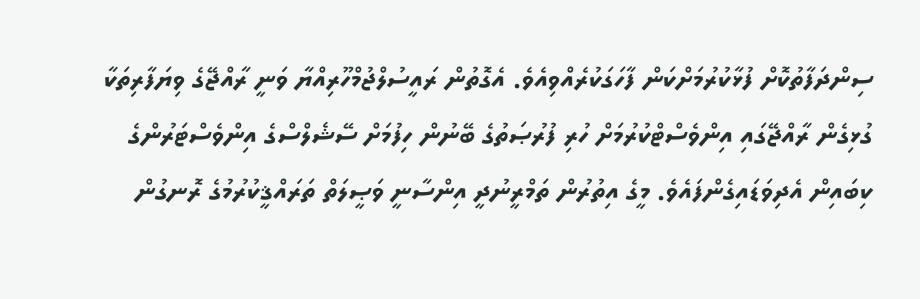ސިންދަފާތުކޮށް ފުޅާކުރުމަށްކަން ފާހަގަކުރެއްވިއެވެ. އެގޮތުން ރައީސުލްޖުމްހޫރިއްޔާ ވަނީ ރާއްޖޭގެ ވިޔަފާރިތަކާ ގުޅިގެން ރާއްޖޭގައި އިންވެސްޓްކުރުމަށް ހުރި ފުރުޞަތުގެ ބޭނުން ހިފުމަށް ސޭޝެލްސްގެ އިންވެސްޓަރުންގެ ކިބައިން އެދިވަޑައިގެންފައެވެ. މީގެ އިތުރުން ތަމްރީނުދީ އިންސާނީ ވަޞީލަތް ތަރައްޤީކުރުމުގެ ރޮނގުން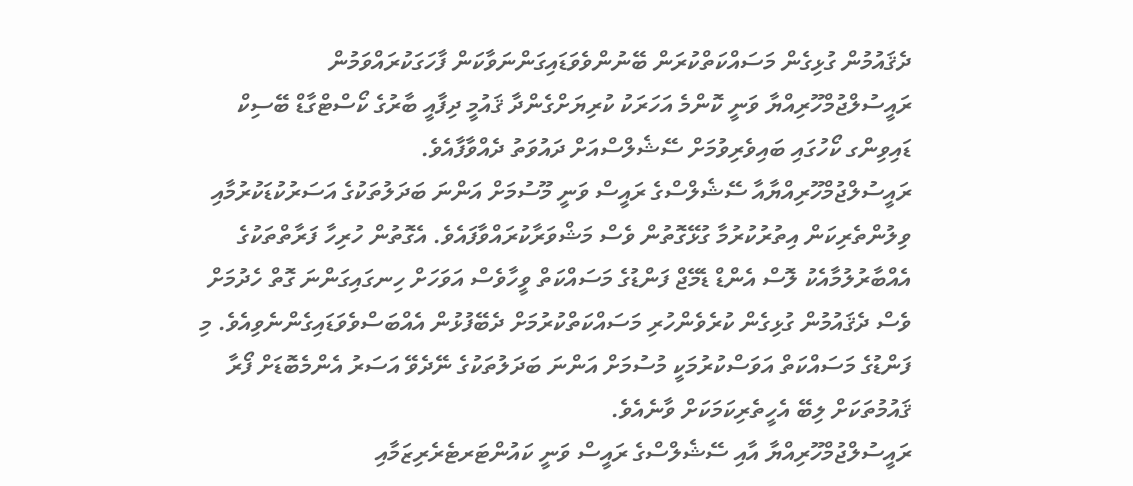ދެޤައުމުން ގުޅިގެން މަސައްކަތްކުރަން ބޭނުންވެވަޑައިގަންނަވާކަން ފާހަގަކުރައްވަމުން ރައީސުލްޖުމްހޫރިއްޔާ ވަނީ ކޮންމެ އަހަރަކު ކުރިޔަށްގެންދާ ޤައުމީ ދިފާއީ ބާރުގެ ކޯސްޓްގާޑް ބޭސިކް ޑައިވިންގ ކޯހުގައި ބައިވެރިވުމަށް ސޭޝެލްސްއަށް ދައުވަތު ދެއްވާފާއެވެ.
ރައީސުލްޖުމްހޫރިއްޔާއާ ސޭޝެލްސްގެ ރައީސް ވަނީ މޫސުމަށް އަންނަ ބަދަލުތަކުގެ އަސަރުކުޑަކުރުމާއި ވިލުންތެރިކަން އިތުރުކުރުމާ ގުޅޭގޮތުން ވެސް މަޝްވަރާކުރައްވާފައެވެ. އެގޮތުން ހުރިހާ ފަރާތްތަކުގެ އެއްބާރުލުމާއެކު ލޮސް އެންޑް ޑެމޭޖް ފަންޑުގެ މަސައްކަތް ވީހާވެސް އަވަހަށް ހިނގައިގަންނަ ގޮތް ހެދުމަށް ވެސް ދެޤައުމުން ގުޅިގެން ކުރެވެންހުރި މަސައްކަތްކުރުމަށް ދެބޭފުޅުން އެއްބަސްވެވަޑައިގެންނެވިއެވެ. މި ފަންޑުގެ މަސައްކަތް އަވަސްކުރުމަކީ މުސުމަށް އަންނަ ބަދަލުތަކުގެ ނޭދެވޭ އަސަރު އެންމެބޮޑަށް ފޯރާ ޤައުމުތަކަށް ލިބޭ އެހީތެރިކަމަކަށް ވާނެއެވެ.
ރައީސުލްޖުމްހޫރިއްޔާ އާއި ސޭޝެލްސްގެ ރައީސް ވަނީ ކައުންޓަރޓެރެރިޒަމާއި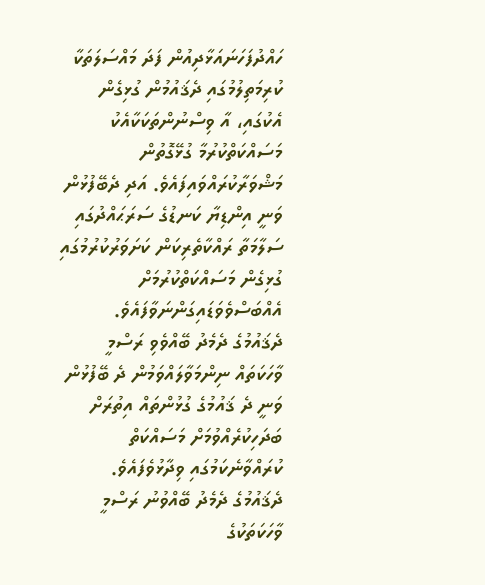ހައްދުފަހަނައަޅާދިއުން ފަދަ މައްސަލަތަކާ ކުރިމަތިލުމުގައި ދެޤައުމުން ގުޅިގެން އެކުގައި، އާ ވިސްނުންތަކަކާއެކު މަސައްކަތްކުރުމާ ގުޅޭގޮތުން މަޝްވަރާކުރައްވައިފައެވެ. އަދި ދެބޭފުޅުން ވަނީ އިންޑިޔާ ކަނޑުގެ ސަރަޙައްދުގައި ސަލާމަތާ ރައްކާތެރިކަން ކަށަވަރުކުރުމުގައި ގުޅިގެން މަސައްކަތްކުރުމަށް އެއްބަސްވެވަޑައިގަންނަވާފައެވެ.
ދެޤައުމުގެ ދެމެދު ބޭއްވެވި ރަސްމީ ވާހަކަތައް ނިންމަވާލައްވަމުން ދެ ބޭފުޅުން ވަނީ ދެ ޤައުމުގެ ގުޅުންތައް އިތުރަށް ބަދަހިކުރެއްވުމަށް މަސައްކަތް ކުރައްވާނެކަމުގައި ވިދާޅުވެފައެވެ. ދެޤައުމުގެ ދެމެދު ބޭއްވުނު ރަސްމީ ވާހަކަތަކުގެ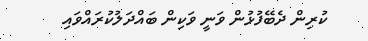ކުރިން ދެބޭފުޅުން ވަނީ ވަކިން ބައްދަލުކުރައްވައި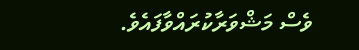ވެސް މަޝްވަރާކުރައްވާފައެވެ.